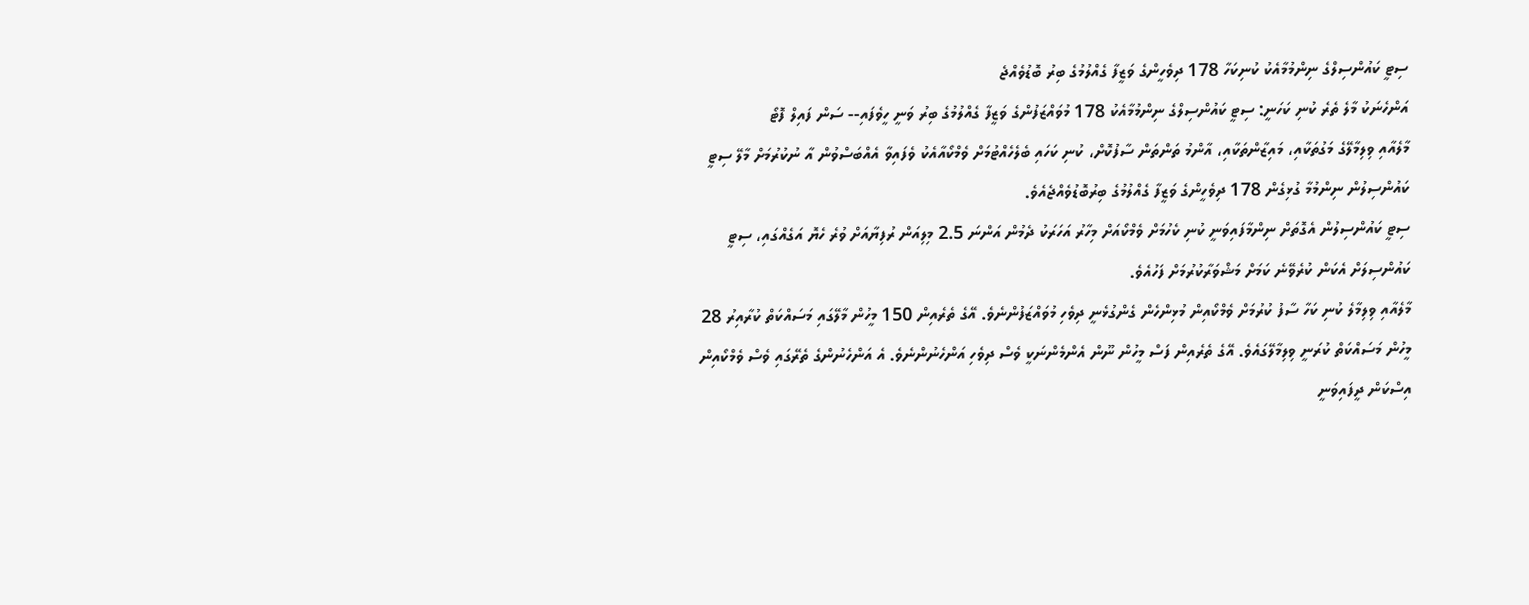ސިޓީ ކައުންސިލްގެ ނިންމުމާއެކު ކުނިކަހާ 178 ދިވެހީންގެ ވަޒީފާ ގެއްލުމުގެ ބިރު ބޮޑުވެއްޖެ
އަންހެނަކު މާލެ ތެރެ ކުނި ކަހަނީ: ސިޓީ ކައުންސިލްގެ ނިންމުމާއެކު 178 މުވައްޒަފުންގެ ވަޒީފާ ގެއްލުމުގެ ބިރު ވަނީ ހީވެފައި-- ސަން ފައިލް ފޮޓޯ
މާލެއާއި ވިލިމާލޭގެ މަގުތަކާއި، މައިޒާންތަކާއި، އާންމު ތަންތަން ސާފުކޮށް، ކުނި ކަހައި ބެލެހެއްޓުމަށް ވެމްކޯއާއެކު ވެފައިވާ އެއްބަސްވުން އާ ނުކުރުމަށް މާލޭ ސިޓީ ކައުންސިލުން ނިންމުމާ ގުޅިގެން 178 ދިވެހީންގެ ވަޒީފާ ގެއްލުމުގެ ބިރުބޮޑުވެއްޖެއެވެ.
ސިޓީ ކައުންސިލުން އެގޮތަށް ނިންމާފައިވަނީ ކުނި ކެހުމަށް ވެމްކޯއަށް މިހާރު އަހަރަކު ދެމުން އަންނަ 2.5 މިލިއަން ރުފިޔާއަށް ވުރެ ހެޔޮ އަގެއްގައި، ސިޓީ ކައުންސިލަށް އެކަން ކުރެވޭނެ ކަމަށް މަޝްވަރާކުރުމަށް ފަހުއެވެ.
މާލެއާއި ވިލިމާލެ ކުނި ކަހާ ސާފު ކުރުމަށް ވެމްކޯއިން މުޅިންހެން ގެންގުޅެނީ ދިވެހި މުވައްޒަފުންނެވެ. އޭގެ ތެރެއިން 150 މީހުން މާލޭގައި މަސައްކަތް ކުރާއިރު 28 މީހުން މަސައްކަތް ކުރަނީ ވިލިމާލޭގައެވެ. އޭގެ ތެރެއިން ފަސް މީހުން ނޫން އެންމެންނަކީ ވެސް ދިވެހި އަންހެނުންނެވެ. އެ އަންހެނުންގެ ތެރޭގައި ވެސް ވެމްކޯއިން އިސްކަން ދީފައިވަނީ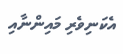އެކަނިވެރި މައިންނާއި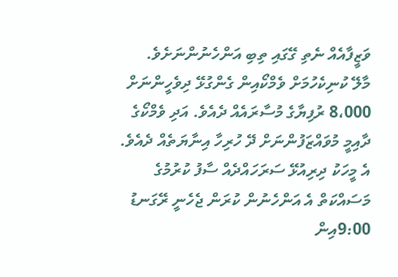ވަޒީފާއެއް ނެތި ގޭގައި ތިބި އަންހެނުންނަށެވެ.
މާލޭ ކުނިކެހުމަށް ވެމްކޯއިން ގެންގުޅޭ ދިވެހީންނަށް 8،000 ރުފިޔާގެ މުސާރައެއް ދެއެވެ. އަދި ވެމްކޯގެ ދާއިމީ މުވައްޒަފުންނަށް ދޭ ހުރިހާ އިނާޔަތެއް ދެއެވެ. އެ މީހަކު ދިރިއުޅޭ ސަރަހައްދެއް ސާފު ކުރުމުގެ މަސައްކަތް އެ އަންހެނުން ކުރަން ޖެހެނީ ރޭގަނޑު 9:00އިން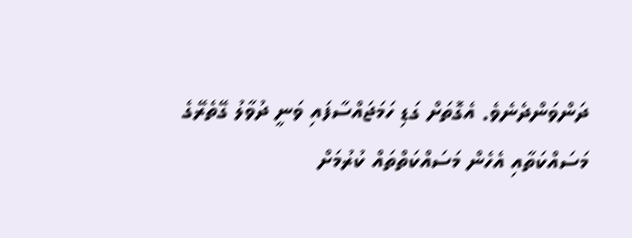ދަންވަންދެނެވެ. އެގޮތަށް ގަޑި ހަމަޖައްސާފައި ވަނީ ދުވާލު ގޭތެރޭގެ މަސައްކަތާއި އެހެން މަސައްކަތްތައް ކުރުމަށް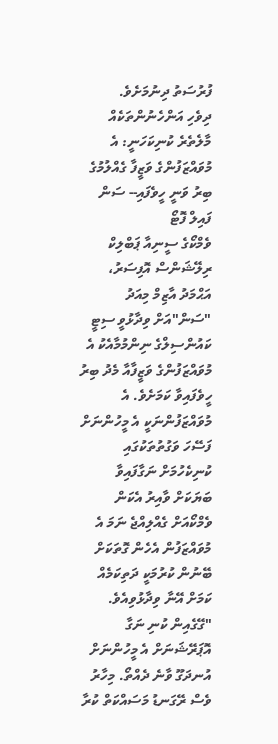ފުރުސަތު ދިނުމަށެވެ.
ދިވެހި އަންހެނުންތަކެއް މާލެތެރެ ކުނިކަހަނީ: އެ މުވައްޒަފުންގެ ވަޒީފާ ގެއްލުމުގެ ބިރު ވަނީ ހީވެފައި-- ސަން ފައިލް ފޮޓޯ
ވެމްކޯގެ ސީނިއާ ޕަބްލިކް ރިލޭޝަންސް އޮފިސަރު، އަޙްމަދު އާޒިމް މިއަދު "ސަން"އަށް ވިދާޅުވީ ސިޓީ ކައުންސިލްގެ ނިންމުމާއެކު އެ މުވައްޒަފުންގެ ވަޒީފާއާ މެދު ބިރު ހީވެފައިވާ ކަމަށެވެ. އެ މުވައްޒަފުންނަކީ އެ މީހުންނަށް ފަސޭހަ ވަގުތުތަކުގައި ކުނިކެހުމަށް ނަގާފައިވާ ބަޔަކަށް ވާއިރު އެކަން ވެމްކޯއަށް ގެއްލިއްޖެ ނަމަ އެ މުވައްޒަފުން އެހެން ގޮތަކަށް ބޭނުން ކުރުމަކީ ދަތިކަމެއް ކަމަށް އޭނާ ވިދާޅުވިއެވެ.
"ގޭގެއިން ކުނި ނަގާ އޮޕަރޭޝަނަށް އެ މީހުންނަށް އުނދަގޫ ވާނެ ދެއްތޯ. މިހާރު ވެސް ރޭގަނޑު މަސައްކަތް ކުރާ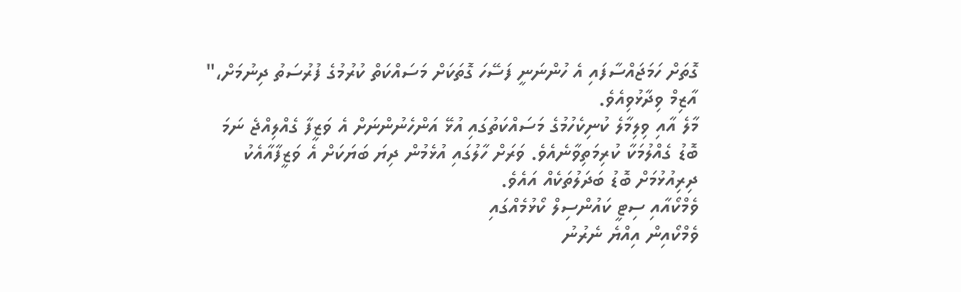ގޮތަށް ހަމަޖައްސާފައި އެ ހުންނަނީ ފަސޭހަ ގޮތަކަށް މަސައްކަތް ކުރުމުގެ ފުރުސަތު ދިނުމަށް،" އާޒިމް ވިދާޅުވިއެވެ.
މާލެ އާއި ވިލިމާލެ ކުނިކެހުމުގެ މަސައްކަތުގައި އުޅޭ އަންހެނުންނަށް އެ ވަޒީފާ ގެއްލިއްޖެ ނަމަ ބޮޑު ގެއްލުމަކާ ކުރިމަތިވާނެއެވެ. ވަރަށް ހާލުގައި އުޅެމުން ދިޔަ ބަޔަކަށް އެ ވަޒީފާއާއެކު ދިރިއުޅުމަށް ބޮޑު ބަދަލުތަކެއް އައެވެ.
ވެމްކޯއާއި ސިޓީ ކައުންސިލް ކޯޅުމެއްގައި
ވެމްކޯއިން އިއްޔެ ނެރުނު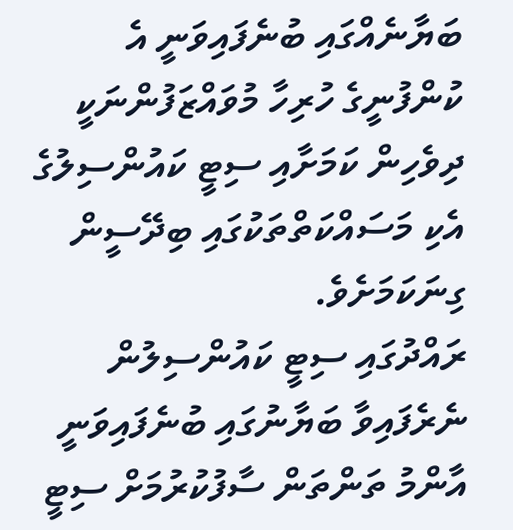ބަޔާނެއްގައި ބުނެފައިވަނީ އެ ކުންފުނީގެ ހުރިހާ މުވައްޒަފުންނަކީ ދިވެހިން ކަމަށާއި ސިޓީ ކައުންސިލުގެ އެކި މަސައްކަތްތަކުގައި ބިދޭސީން ގިނަކަމަށެވެ.
ރައްދުގައި ސިޓީ ކައުންސިލުން ނެރެފައިވާ ބަޔާނުގައި ބުނެފައިވަނީ އާންމު ތަންތަން ސާފުކުރުމަށް ސިޓީ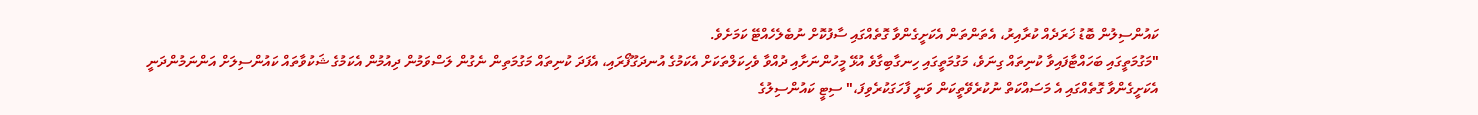ކައުންސިލުން ބޮޑު ޚަރަދެއް ކުރާއިރު، އެތަންތަން އެކަށީގެންވާ ގޮތެއްގައި ސާފުކޮށް ނުބެލެހެއްޓޭ ކަމަށެވެ.
"މަގުމަތީގައި ބަހައްޓާފައިވާ ކުނިތައް ގިނަވެ، މަގުމަތީގައި ހިނގާބިގާވެ އުޅޭ މީހުންނަށާއި ދުއްވާ ވެހިކަލްތަކަށް އެކަމުގެ އުނދަގޫފޯރައި، އެފަދަ ކުނިތައް މަގުމަތިން ނެގުން ލަސްވަމުން ދިއުމުން އެކަމުގެ ޝަކުވާތައް ކައުންސިލަށް އަންނަމުންދަނީ އެކަށީގެންވާ ގޮތެއްގައި އެ މަސައްކަތް ނުކުރެވޭތީކަން ވަނީ ފާހަގަކުރެވިފަ،" ސިޓީ ކައުންސިލުގެ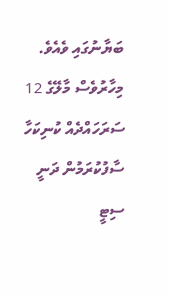ބަޔާނުގައި ވެއެވެ.
މިހާރުވެސް މާލޭގެ 12 ސަރަހައްދެއް ކުނިކަހާ ސާފުކުރަމުން ދަނީ ސިޓީ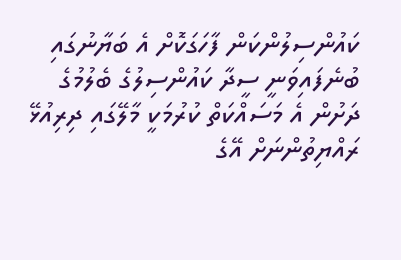ކައުންސިލުންކަން ފާހަގަކޮށް އެ ބަޔާނުގައި ބުނެފައިވަނީ ސީދާ ކައުންސިލުގެ ބެލުމުގެ ދަށުން އެ މަސައްކަތް ކުރުމަކީ މާލޭގައި ދިރިއުޅޭ ރައްޔިތުންނަށް އޭގެ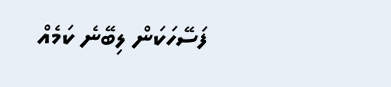ފަސޭހަކަން ލިބޭނެ ކަމެއް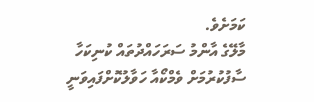ކަމަށެވެ.
މާލޭގެ އާންމު ސަރަހައްދުތައް ކުނިކަހާ ސާފުކުރުމަށް ވެމްކޯއާ ހަވާލުކޮށްފައިވަނީ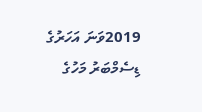2019ވަނަ އަހަރުގެ ޑިސެމްބަރު މަހުގެ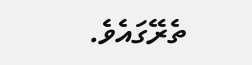ތެރޭގައެވެ.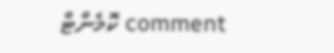comment ކޮމެންޓް